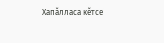Хапăлласа кĕтсе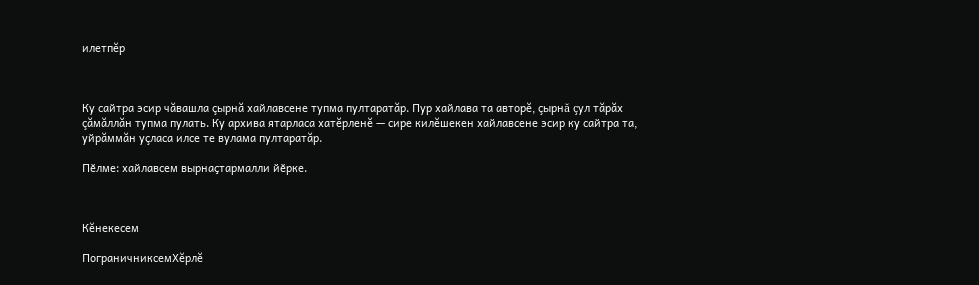илетпĕр



Ку сайтра эсир чăвашла çырнă хайлавсене тупма пултаратăр. Пур хайлава та авторĕ, çырнă çул тăрăх çăмăллăн тупма пулать. Ку архива ятарласа хатĕрленĕ — сире килĕшекен хайлавсене эсир ку сайтра та, уйрăммăн уçласа илсе те вулама пултаратăр.

Пӗлме: хайлавсем вырнаҫтармалли йӗрке.



Кĕнекесем

ПограничниксемХĕрлĕ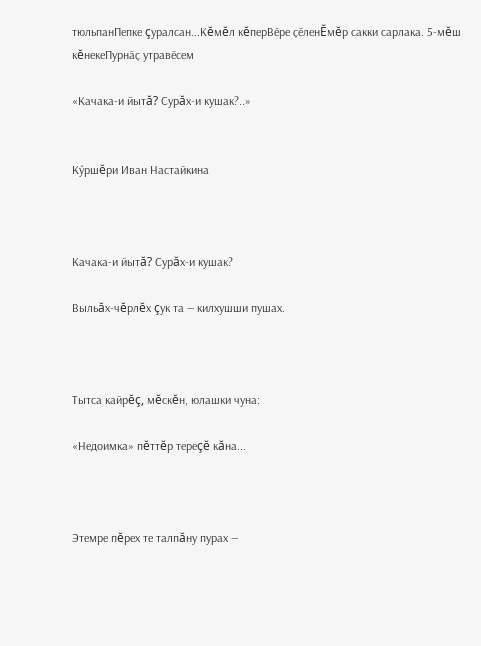тюльпанПепке çуралсан...Кĕмĕл кĕперВӗре ҫӗленĔмĕр сакки сарлака. 5-мĕш кĕнекеПурнӑҫ утравӗсем

«Качака-и йытă? Сурăх-и кушак?..»


Кӳршĕри Иван Настайкина



Качака-и йытă? Сурăх-и кушак?

Выльăх-чĕрлĕх çук та — килхушши пушах.



Тытса кайрĕç, мĕскĕн, юлашки чуна:

«Недоимка» пĕттĕр тереçĕ кăна...



Этемре пĕрех те талпăну пурах —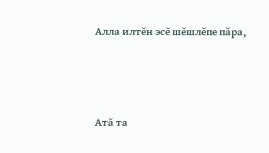Алла илтĕн эсĕ шĕшлĕпе пăра,



Атă та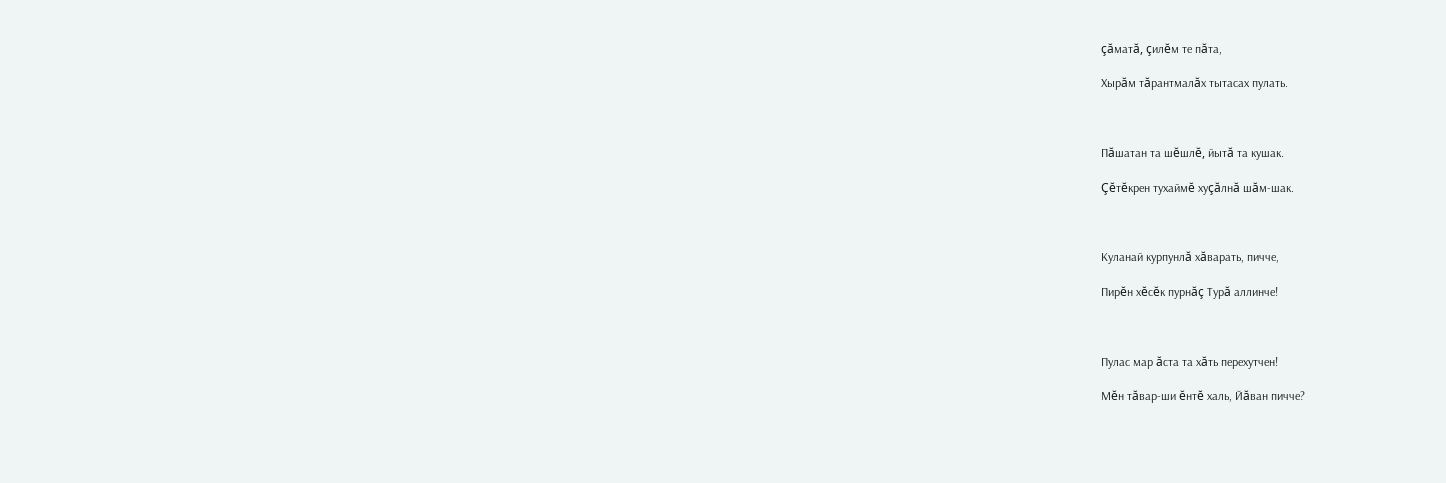çăматă, çилĕм те пăта,

Хырăм тăрантмалăх тытасах пулать.



Пăшатан та шĕшлĕ, йытă та кушак.

Çĕтĕкрен тухаймĕ хуçăлнă шăм-шак.



Куланай курпунлă хăварать, пичче,

Пирĕн хĕсĕк пурнăç Турă аллинче!



Пулас мар ăста та хăть перехутчен!

Мĕн тăвар-ши ĕнтĕ халь, Йăван пичче?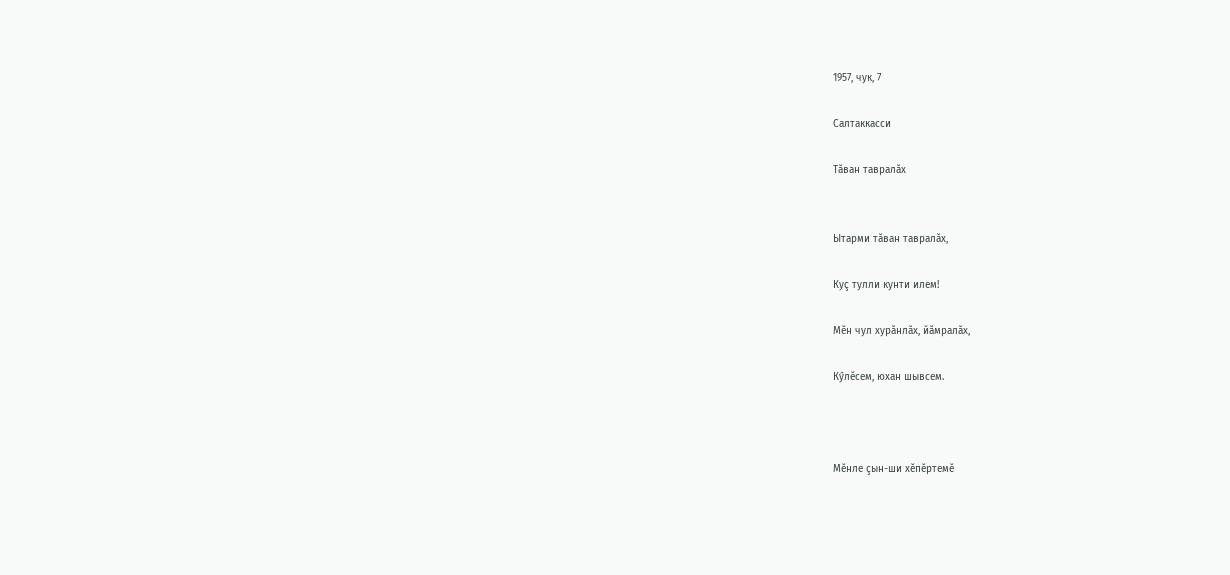1957, чук, 7

Салтаккасси

Тăван тавралăх


Ытарми тăван тавралăх,

Куç тулли кунти илем!

Мĕн чул хурăнлăх, йăмралăх,

Кӳлĕсем, юхан шывсем.



Мĕнле çын-ши хĕпĕртемĕ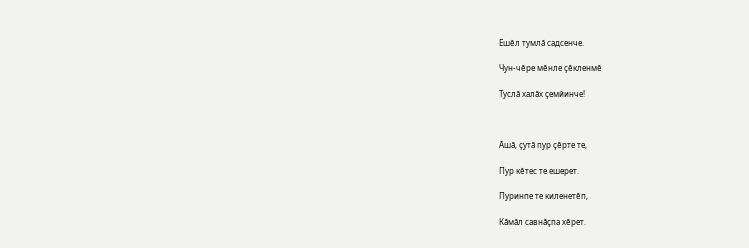Ешĕл тумлă садсенче.

Чун-чĕре мĕнле çĕкленмĕ

Туслă халăх çемйинче!



Ăшă, çутă пур çĕрте те,

Пур кĕтес те ешерет.

Пуринпе те киленетĕп,

Кăмăл савнăçпа хĕрет.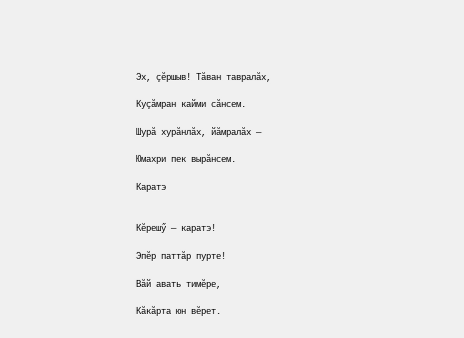Эх, çĕршыв! Тăван тавралăх,

Куçăмран кайми сăнсем.

Шурă хурăнлăх, йăмралăх —

Юмахри пек вырăнсем.

Каратэ


Кĕрешӳ — каратэ!

Эпĕр паттăр пурте!

Вăй авать тимĕре,

Кăкăрта юн вĕрет.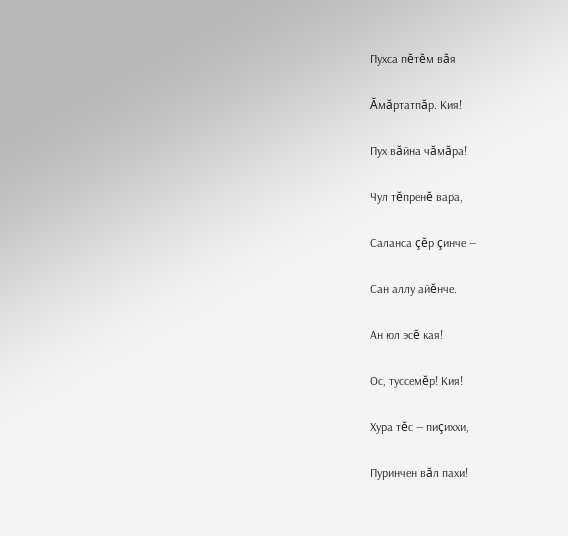Пухса пĕтĕм вăя

Ăмăртатпăр. Кия!

Пух вăйна чăмăра!

Чул тĕпренĕ вара,

Саланса çĕр çинче —

Сан аллу айĕнче.

Ан юл эсĕ кая!

Ос, туссемĕр! Кия!

Хура тĕс — пиçиххи,

Пуринчен вăл пахи!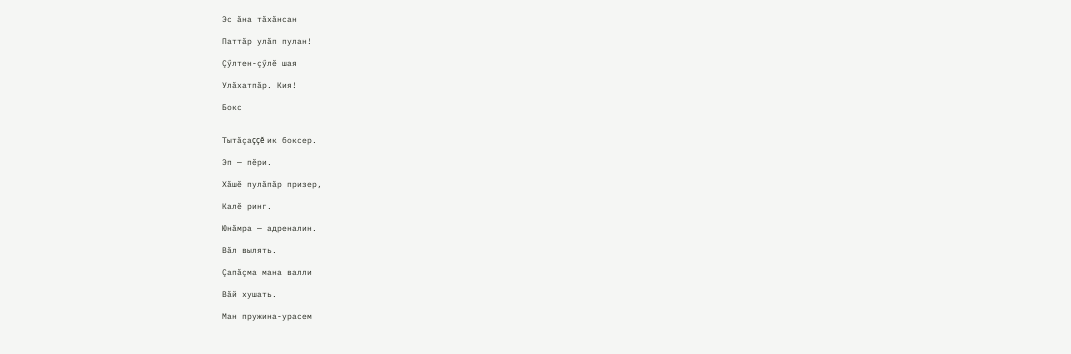Эс ăна тăхăнсан

Паттăр улăп пулан!

Çӳлтен-çӳлĕ шая

Улăхатпăр. Кия!

Бокс


Тытăçаççĕ ик боксер.

Эп — пĕри.

Хăшĕ пулăпăр призер,

Калĕ ринг.

Юнăмра — адреналин.

Вăл вылять.

Çапăçма мана валли

Вăй хушать.

Ман пружина-урасем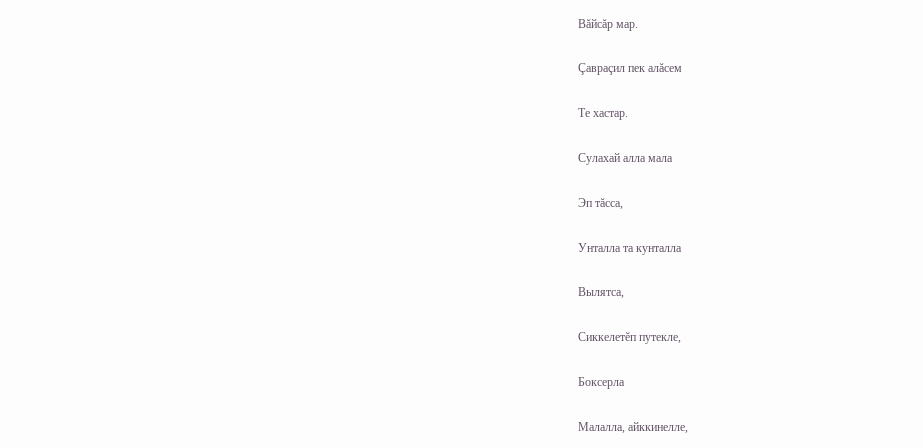Вăйсăр мар.

Çавраçил пек алăсем

Те хастар.

Сулахай алла мала

Эп тăсса,

Унталла та кунталла

Вылятса,

Сиккелетĕп путекле,

Боксерла

Малалла, айккинелле,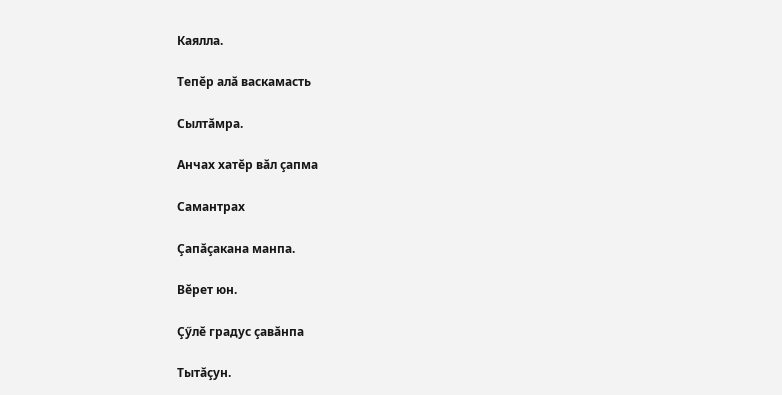Каялла.

Тепĕр алă васкамасть

Сылтăмра.

Анчах хатĕр вăл çапма

Самантрах

Çапăçакана манпа.

Вĕрет юн.

Çӳлĕ градус çавăнпа

Тытăçун.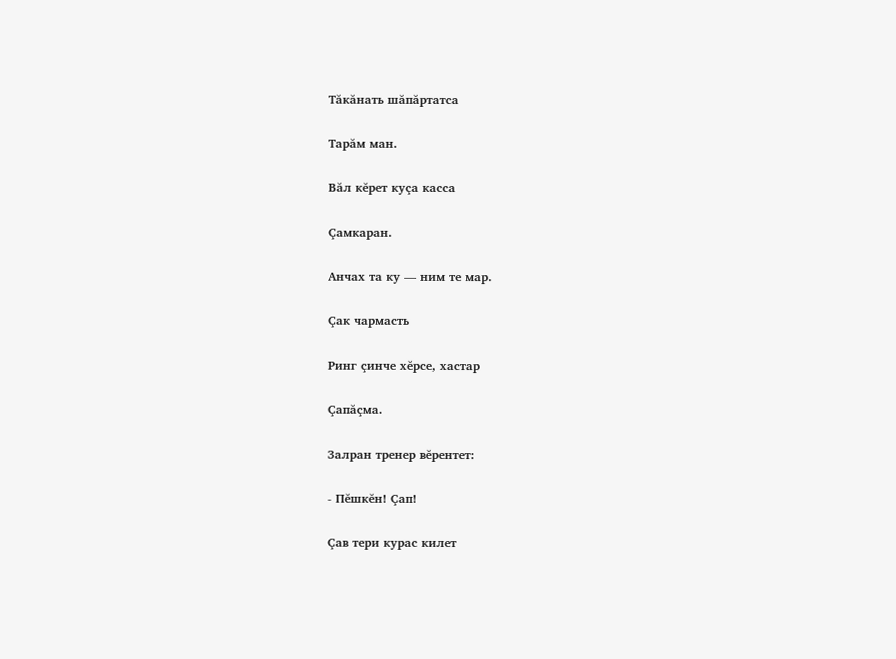Тăкăнать шăпăртатса

Тарăм ман.

Вăл кĕрет куçа касса

Çамкаран.

Анчах та ку — ним те мар.

Çак чармасть

Ринг çинче хĕрсе, хастар

Çапăçма.

Залран тренер вĕрентет:

- Пĕшкĕн! Çап!

Çав тери курас килет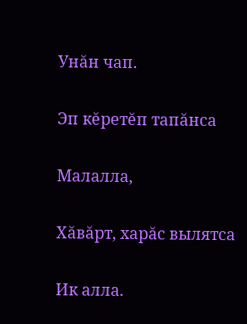Унăн чап.

Эп кĕретĕп тапăнса

Малалла,

Хăвăрт, харăс вылятса

Ик алла.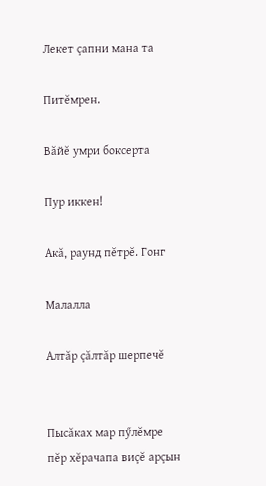Лекет çапни мана та

Питĕмрен.

Вăйĕ умри боксерта

Пур иккен!

Акă, раунд пĕтрĕ. Гонг

Малалла

Алтăр çăлтăр шерпечĕ


Пысăках мар пӳлĕмре пĕр хĕрачапа виçĕ арçын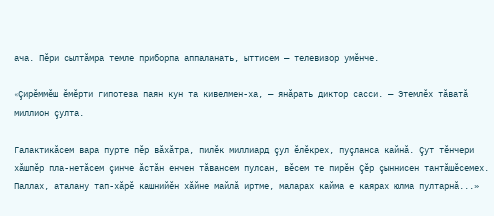ача. Пĕри сылтăмра темле приборпа аппаланать, ыттисем — телевизор умĕнче.

«Çирĕммĕш ĕмĕрти гипотеза паян кун та кивелмен-ха, — янăрать диктор сасси. — Этемлĕх тăватă миллион çулта.

Галактикăсем вара пурте пĕр вăхăтра, пилĕк миллиард çул ĕлĕкрех, пуçланса кайнă. Çут тĕнчери хăшпĕр пла-нетăсем çинче ăстăн енчен тăвансем пулсан, вĕсем те пирĕн Çĕр çыннисен тантăшĕсемех. Паллах, аталану тап-хăрĕ кашнийĕн хăйне майлă иртме, маларах кайма е каярах юлма пултарнă...»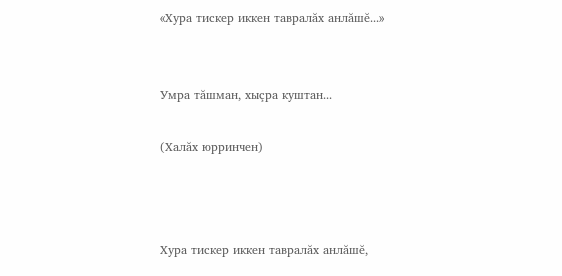«Хура тискер иккен тавралăх анлăшĕ...»


Умра тăшман, хыçра куштан...

(Халăх юрринчен)



Хура тискер иккен тавралăх анлăшĕ,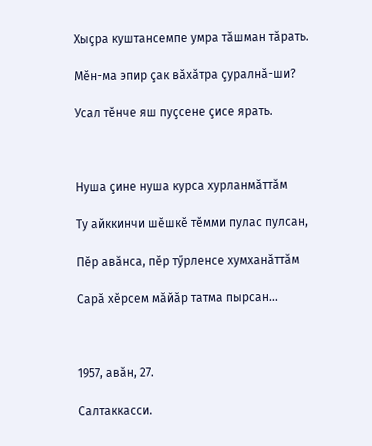Хыçра куштансемпе умра тăшман тăрать.

Мĕн-ма эпир çак вăхăтра çуралнă-ши?

Усал тĕнче яш пуçсене çисе ярать.



Нуша çине нуша курса хурланмăттăм

Ту айккинчи шĕшкĕ тĕмми пулас пулсан,

Пĕр авăнса, пĕр тӳрленсе хумханăттăм

Сарă хĕрсем мăйăр татма пырсан...



1957, авăн, 27.

Салтаккасси.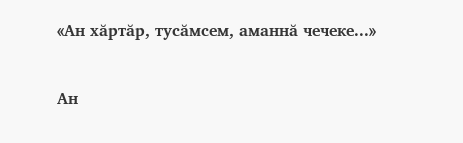«Ан хăртăр, тусăмсем, аманнă чечеке...»


Ан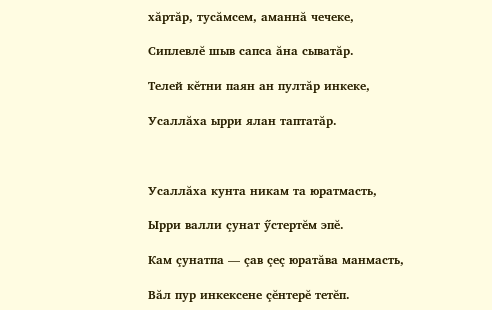хăртăр, тусăмсем, аманнă чечеке,

Сиплевлĕ шыв сапса ăна сыватăр.

Телей кĕтни паян ан пултăр инкеке,

Усаллăха ырри ялан таптатăр.



Усаллăха кунта никам та юратмасть,

Ырри валли çунат ӳстертĕм эпĕ.

Кам çунатпа — çав çеç юратăва манмасть,

Вăл пур инкексене çĕнтерĕ тетĕп.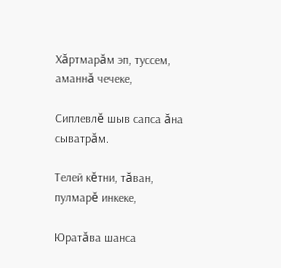Хăртмарăм эп, туссем, аманнă чечеке,

Сиплевлĕ шыв сапса ăна сыватрăм.

Телей кĕтни, тăван, пулмарĕ инкеке,

Юратăва шанса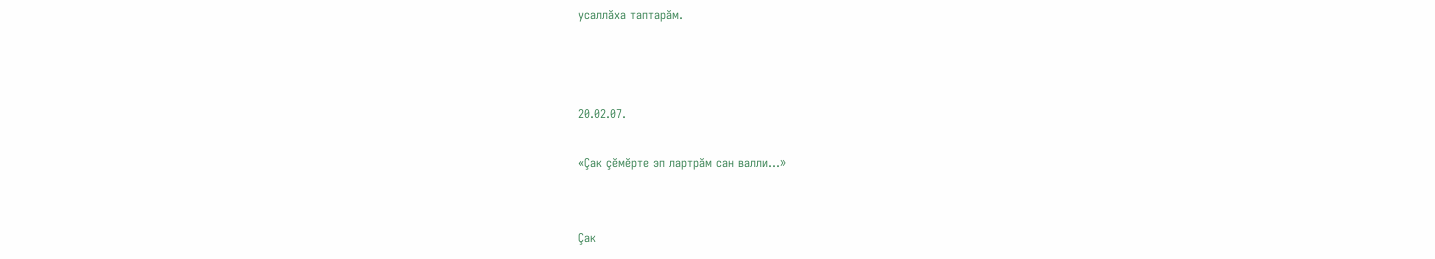усаллăха таптарăм.



20.02.07.

«Çак çĕмĕрте эп лартрăм сан валли...»


Çак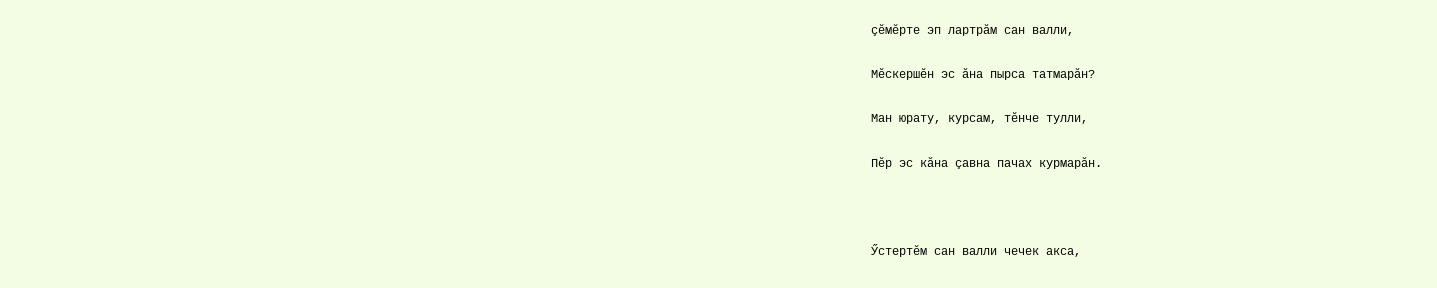çĕмĕрте эп лартрăм сан валли,

Мĕскершĕн эс ăна пырса татмарăн?

Ман юрату, курсам, тĕнче тулли,

Пĕр эс кăна çавна пачах курмарăн.



Ӳстертĕм сан валли чечек акса,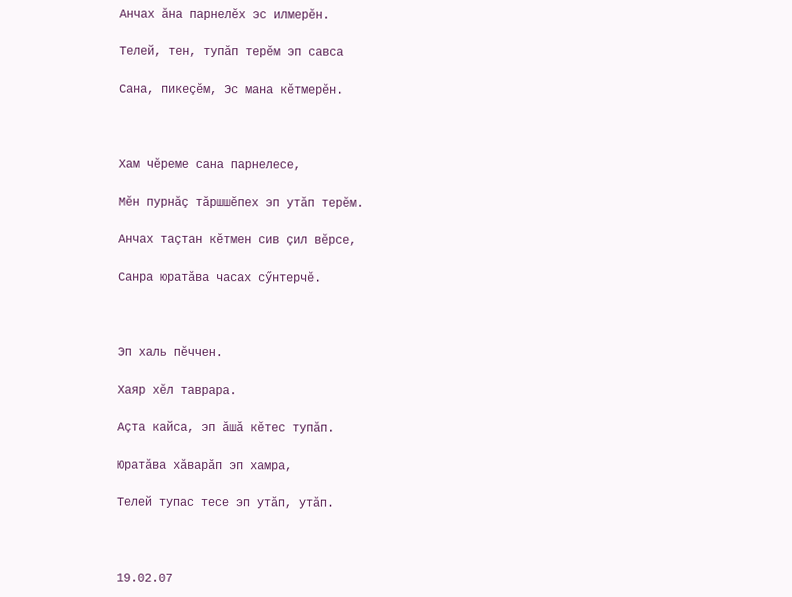Анчах ăна парнелĕх эс илмерĕн.

Телей, тен, тупăп терĕм эп савса

Сана, пикеçĕм, Эс мана кĕтмерĕн.



Хам чĕреме сана парнелесе,

Мĕн пурнăç тăршшĕпех эп утăп терĕм.

Анчах таçтан кĕтмен сив çил вĕрсе,

Санра юратăва часах сӳнтерчĕ.



Эп халь пĕччен.

Хаяр хĕл таврара.

Аçта кайса, эп ăшă кĕтес тупăп.

Юратăва хăварăп эп хамра,

Телей тупас тесе эп утăп, утăп.



19.02.07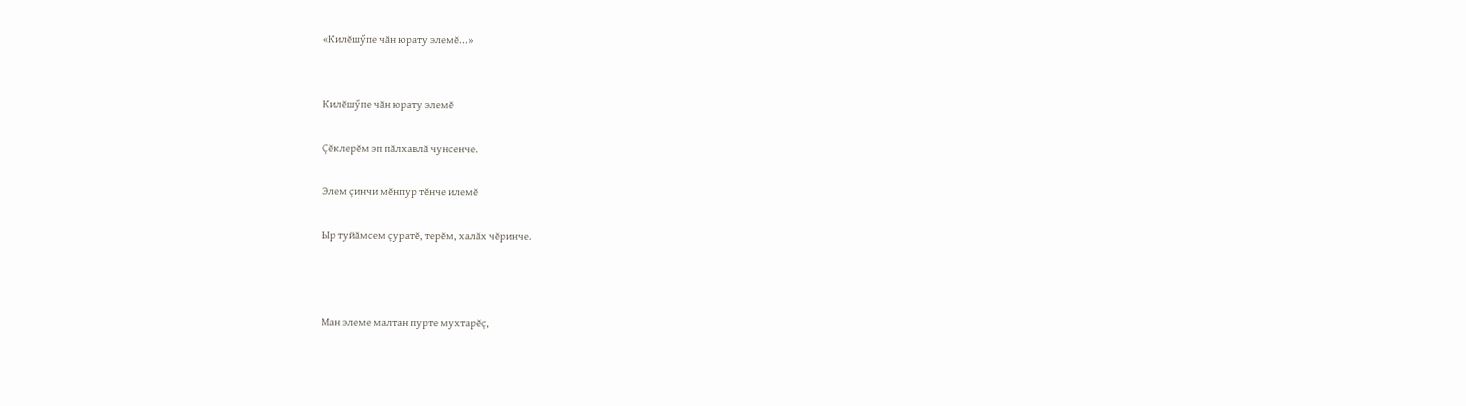«Килĕшӳпе чăн юрату элемĕ...»


Килĕшӳпе чăн юрату элемĕ

Çĕклерĕм эп пăлхавлă чунсенче.

Элем çинчи мĕнпур тĕнче илемĕ

Ыр туйăмсем çуратĕ, терĕм, халăх чĕринче.



Ман элеме малтан пурте мухтарĕç,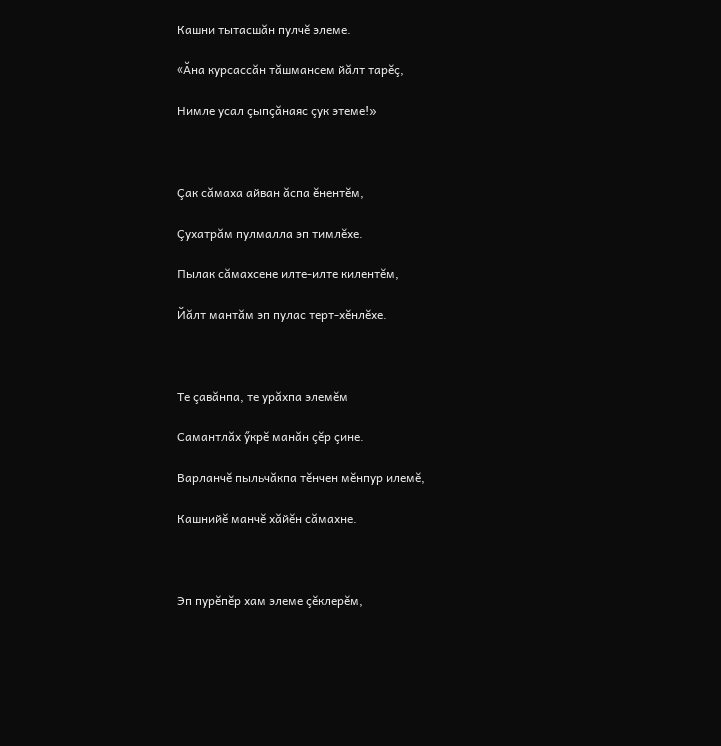Кашни тытасшăн пулчĕ элеме.

«Ăна курсассăн тăшмансем йăлт тарĕç,

Нимле усал çыпçăнаяс çук этеме!»



Çак сăмаха айван ăспа ĕнентĕм,

Çухатрăм пулмалла эп тимлĕхе.

Пылак сăмахсене илте-илте килентĕм,

Йăлт мантăм эп пулас терт-хĕнлĕхе.



Те çавăнпа, те урăхпа элемĕм

Самантлăх ӳкрĕ манăн çĕр çине.

Варланчĕ пыльчăкпа тĕнчен мĕнпур илемĕ,

Кашнийĕ манчĕ хăйĕн сăмахне.



Эп пурĕпĕр хам элеме çĕклерĕм,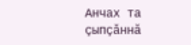Анчах та çыпçăннă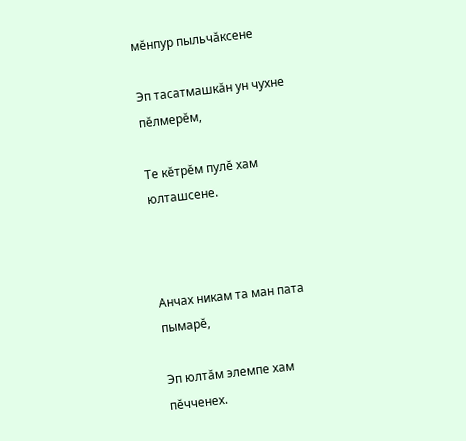мĕнпур пыльчăксене

Эп тасатмашкăн ун чухне пĕлмерĕм,

Те кĕтрĕм пулĕ хам юлташсене.



Анчах никам та ман пата пымарĕ,

Эп юлтăм элемпе хам пĕчченех.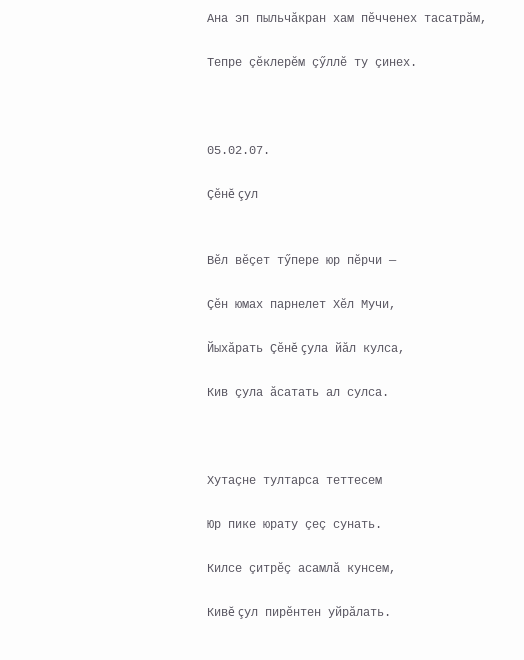Ана эп пыльчăкран хам пĕчченех тасатрăм,

Тепре çĕклерĕм çӳллĕ ту çинех.



05.02.07.

Çĕнĕ çул


Вĕл вĕçет тӳпере юр пĕрчи —

Çĕн юмах парнелет Хĕл Мучи,

Йыхăрать Çĕнĕ çула йăл кулса,

Кив çула ăсатать ал сулса.



Хутаçне тултарса теттесем

Юр пике юрату çеç сунать.

Килсе çитрĕç асамлă кунсем,

Кивĕ çул пирĕнтен уйрăлать.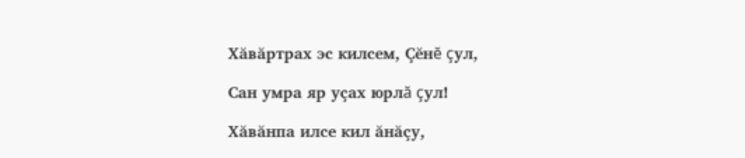Хăвăртрах эс килсем, Çĕнĕ çул,

Сан умра яр уçах юрлă çул!

Хăвăнпа илсе кил ăнăçу,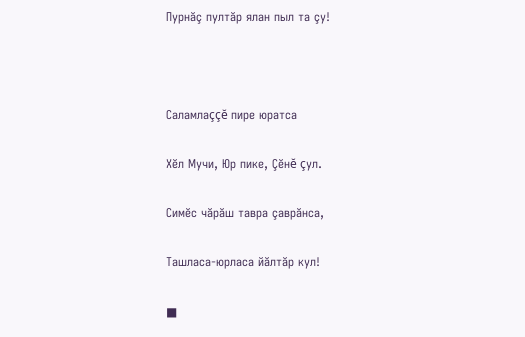Пурнăç пултăр ялан пыл та çу!



Саламлаççĕ пире юратса

Хĕл Мучи, Юр пике, Çĕнĕ çул.

Симĕс чăрăш тавра çаврăнса,

Ташласа-юрласа йăлтăр кул!

■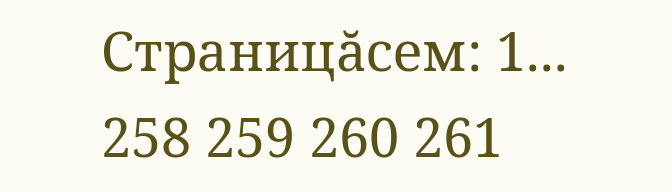Страницăсем: 1... 258 259 260 261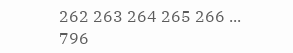262 263 264 265 266 ... 796